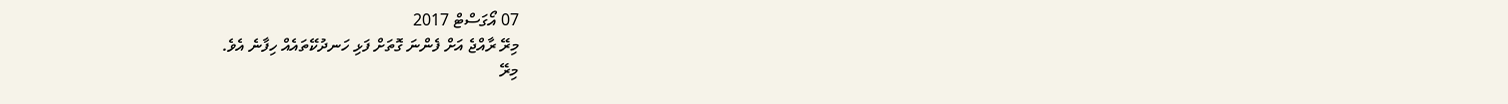07 އޯގަސްޓް 2017
މިރޭ ރާއްޖެ އަށް ފެންނަ ގޮތަށް ފަޅި ހަނދުކޭތައެއް ހިފާނެ އެވެ.
މިރޭ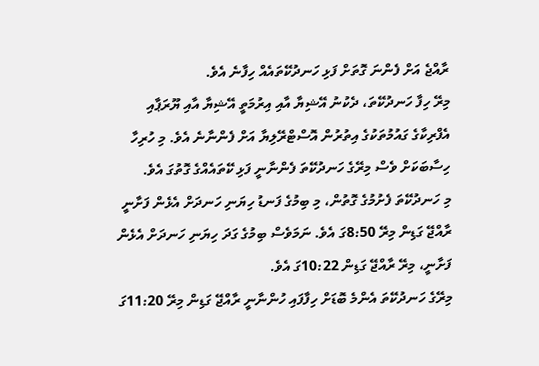ރާއްޖެ އަށް ފެންނަ ގޮތަށް ފަޅި ހަނދުކޭތައެއް ހިފާނެ އެވެ.
މިރޭ ހިފާ ހަނދުކޭތަ، ދެކުނު އޭޝިޔާ އާއި އިރުމަތީ އޭޝިޔާ އާއި ޔޫރަޕާއި އެފްރިކާގެ ގައުމުތަކުގެ އިތުރުން އޮސްޓްރޭލިޔާ އަށް ފެންނާނެ އެވެ. މި ހުރިހާ ހިސާބަކަށް ވެސް މިރޭގެ ހަނދުކޭތަ ފެންނާނީ ފަޅި ކޭތައެއްގެ ގޮތުގަ އެވެ.
މި ހަނދުކޭތަ ފެށުމުގެ ގޮތުން، މި ބިމުގެ ފަނޑު ހިޔަނި ހަނދަށް އެޅެން ފަށާނީ ރާއްޖޭ ގަޑިން މިރޭ 8:50ގަ އެވެ. ނަމަވެސް ބިމުގެ ގަދަ ހިޔަނި ހަނދަށް އެޅެން ފަށާނީ، މިރޭ ރާއްޖޭ ގަޑިން 10:22ގަ އެވެ.
މިރޭގެ ހަނދުކޭތަ އެންމެ ބޮޑަށް ހިފާފައި ހުންނާނީ ރާއްޖޭ ގަޑިން މިރޭ 11:20ގަ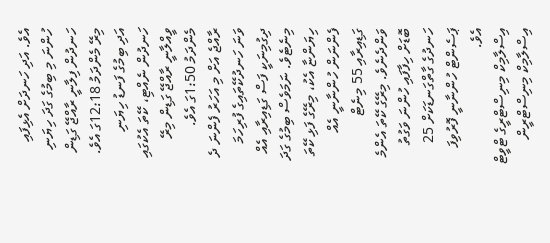އެވެ. އަދި ހަނދަށް އެޅިފައި ހުންނަ މި ބިމުގެ ގަދަ ހިޔަނި ހަނދުން ފިލާނީ ރާއްޖޭ ގަޑިން މިރޭ މެންދަމު 12:18ގަ އެވެ. އަދި ބިމުގެ ފަނޑު ހިޔަނި ހަނދުން ނެއްޓި، ކޭތަ އެކުގައި ވީއްލާނީ ރާއްޖޭ ގަޑިން މިރޭ މެންދަމު 1:50ގަ އެވެ.
ރާއްޖެ އަށް މި އަހަރު ފެންނަ ދެ ވަނަ ހަނދުކޭތައިގެ ފުރިހަމަ ދިގުމިނަކީ ފަސް ގަޑިއިރާއި އެއް މިނެޓެވެ. ނަމަވެސް ބިމުގެ ގަދަ ހިޔަންޏާ އެކު، މިރޭގެ ފަޅި ކޭތަ ފެންނަން ހުންނާނީ އެއް ގަޑިއިރާއި 55 މިނެޓް ވަންދެނެވެ. މިރޭގެ ކޭތަ އެންމެ ބޮޑަށް ހިފާފައި ހުންނަ ވަގުތު ހަނދުގެ ގާތްގަނޑަކަށް 25 ޕަސެންޓް ހުންނާނީ ފޮރުވިފަ އެވެ.
އިސްލާމިކް މިނިސްޓްރީގެ ޓްވީޓް
އިސްލާމިކް މިނިސްޓްރީން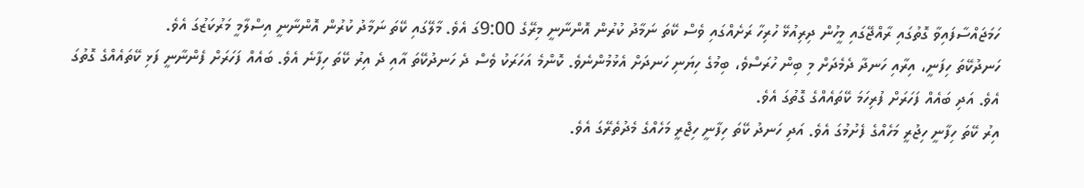ހަމަޖައްސާފައިވާ ގޮތުގައި ރާއްޖޭގައި މީހުން ދިރިއުޅޭ ހުރިހާ ރަށެއްގައި ވެސް ކޭތަ ނަމާދު ކުރުން އޮންނާނީ މިރޭގެ 9:00ގަ އެވެ. މާލޭގައި ކޭތަ ނަމާދު ކުރުން އޮންނާނީ އިސްލާމީ މަރުކަޒުގަ އެވެ.
ހަނދުކޭތަ ހިފަނީ، އިރާއި ހަނދާ ދެމެދަށް މި ބިން ހުރަސްވެ، ބިމުގެ ހިޔަނި ހަނދަށް އެޅުމުންނެވެ. ކޮންމެ އަހަރަކު ވެސް ދެ ހަނދުކޭތަ އާއި ދެ އިރު ކޭތަ ހިފާނެ އެވެ. ބައެއް ފަހަރަށް ފެންނާނީ ފަޅި ކޭތައެއްގެ ގޮތުގަ އެވެ. އަދި ބައެއް ފަހަރަށް ފުރިހަމަ ކޭތައެއްގެ ގޮތުގަ އެވެ.
އިރު ކޭތަ ހިފާނީ ހިޖުރީ މަހެއްގެ ފެށުމުގަ އެވެ. އަދި ހަނދު ކޭތަ ހިފާނީ ހިޖްރީ މަހެއްގެ މެދުތެރޭގަ އެވެ.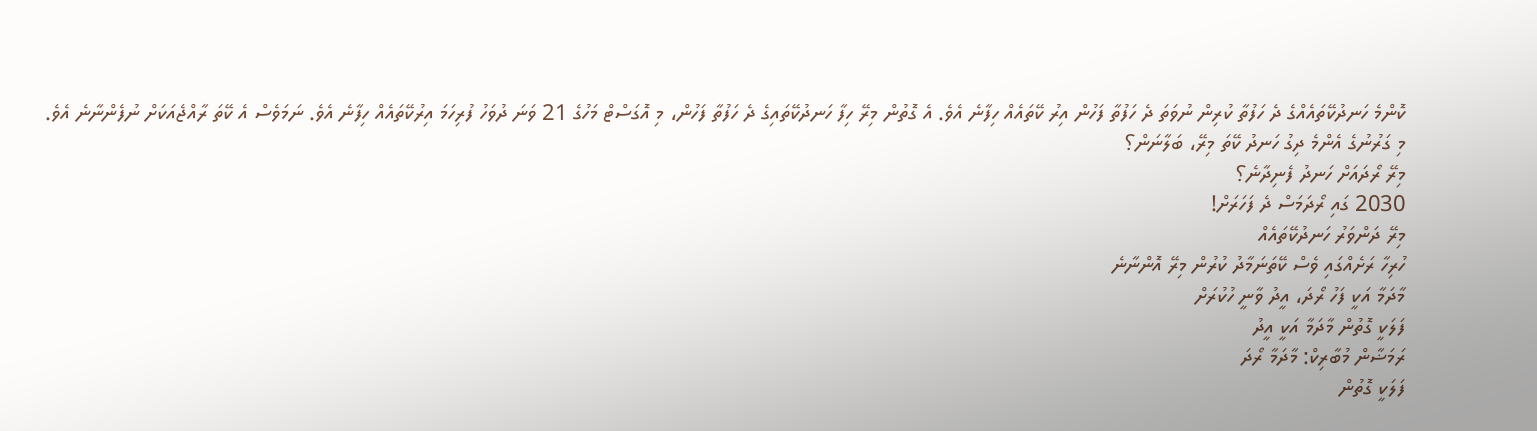ކޮންމެ ހަނދުކޭތައެއްގެ ދެ ހަފުތާ ކުރިން ނުވަތަ ދެ ހަފުތާ ފަހުން އިރު ކޭތައެއް ހިފާނެ އެވެ. އެ ގޮތުން މިރޭ ހިފާ ހަނދުކޭތައިގެ ދެ ހަފުތާ ފަހުން، މި އޮގަސްޓް މަހުގެ 21 ވަނަ ދުވަހު ފުރިހަމަ އިރުކޭތައެއް ހިފާނެ އެވެ. ނަމަވެސް އެ ކޭތަ ރާއްޖެއަކަށް ނުފެންނާނެ އެވެ.
މި ގަރުނުގެ އެންމެ ދިގު ހަނދު ކޭތަ މިރޭ، ބަލާނަން؟
މިރޭ ރޯދައަށް ހަނދު ފެނިދާނެ؟
2030 ގައި ރޯދަމަސް ދެ ފަހަރަށް!
މިރޭ ދަންވަރު ހަނދުކޭތައެއް
ހުރިހާ ރަށެއްގައި ވެސް ކޭތަނަމާދު ކުރުން މިރޭ އޮންނާނެ
މާދަމާ އަކީ ފަހު ރޯދަ، އީދު ވާނީ ހުކުރަށް
ފަލަކީ ގޮތުން މާދަމާ އަކީ އީދު
ރަމަޟާން މުބާރިކް: މާދަމާ ރޯދަ
ފަލަކީ ގޮތުން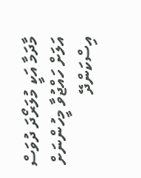މާދަމާ އަކީ މުލަރޯދަ ދުވަސް
އަލަށް ހައްޖުވާ މީހުންނަށް އިސްކަންދޭ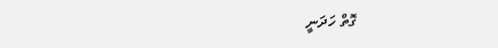ގޮތް ހަދަނީ